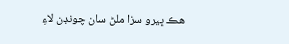هڪ ڀيرو سزا ملڻ سان چونڊن لاءِ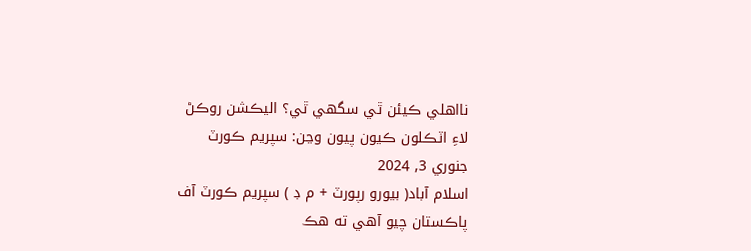نااهلي ڪيئن ٿي سگھي ٿي؟ اليڪشن روڪڻ لاءِ اٽڪلون ڪيون پيون وڃن: سپريم ڪورٽ
جنوري 3, 2024
اسلام آباد( بيورو رپورٽ + م ڊ ) سپريم ڪورٽ آف پاڪستان چيو آهي ته هڪ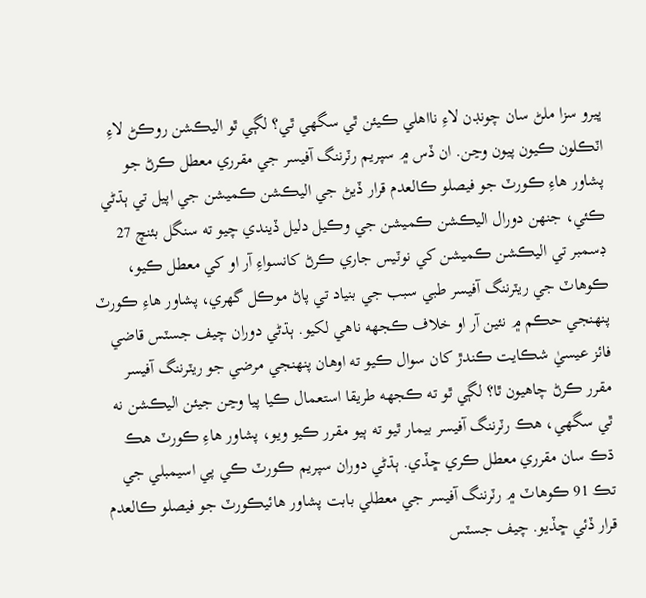ڀيرو سزا ملڻ سان چونڊن لاءِ نااهلي ڪيئن ٿي سگھي ٿي؟ لڳي ٿو اليڪشن روڪڻ لاءِ اٽڪلون ڪيون پيون وڃن. ان ڏس ۾ سپريم رٽرننگ آفيسر جي مقرري معطل ڪرڻ جو پشاور هاءِ ڪورٽ جو فيصلو ڪالعدم قرار ڏيڻ جي اليڪشن ڪميشن جي اپيل تي ٻڌڻي ڪئي، جنهن دورال اليڪشن ڪميشن جي وڪيل دليل ڏيندي چيو ته سنگل بئنچ 27 ڊسمبر تي اليڪشن ڪميشن کي نوٽيس جاري ڪرڻ کانسواءِ آر او کي معطل ڪيو، ڪوهاٽ جي ريٽرننگ آفيسر طبي سبب جي بنياد تي پاڻ موڪل گهري، پشاور هاءِ ڪورٽ پنهنجي حڪم ۾ نئين آر او خلاف ڪجهه ناهي لکيو. ٻڌڻي دوران چيف جسٽس قاضي فائز عيسيٰ شڪايت ڪندڙ کان سوال ڪيو ته اوهان پنهنجي مرضي جو ريٽرننگ آفيسر مقرر ڪرڻ چاهيون ٿا؟ لڳي ٿو ته ڪجهه طريقا استعمال ڪيا پيا وڃن جيئن اليڪشن نه ٿي سگهي، هڪ رٽرننگ آفيسر بيمار ٿيو ته ٻيو مقرر ڪيو ويو، پشاور هاءِ ڪورٽ هڪ ڌڪ سان مقرري معطل ڪري ڇڏي. ٻڌڻي دوران سپريم ڪورٽ ڪي پي اسيمبلي جي تڪ 91 ڪوهاٽ ۾ رٽرننگ آفيسر جي معطلي بابت پشاور هائيڪورٽ جو فيصلو ڪالعدم قرار ڏئي ڇڏيو. چيف جسٽس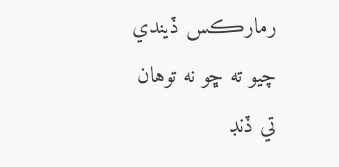رمارڪس ڏيندي چيو ته ڇو نه توهان تي ڏنڊ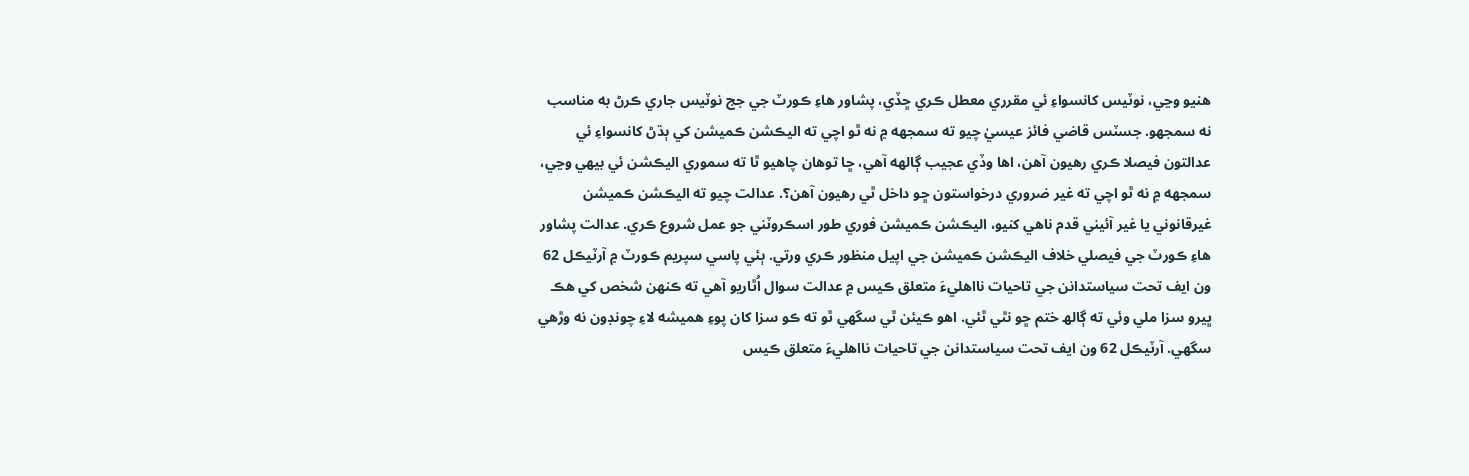هنيو وڃي، نوٽيس کانسواءِ ئي مقرري معطل ڪري ڇڏي، پشاور هاءِ ڪورٽ جي جج نوٽيس جاري ڪرڻ به مناسب نه سمجهو. جسٽس قاضي فائز عيسيٰ چيو ته سمجهه ۾ نه ٿو اچي ته اليڪشن ڪميشن کي ٻڌڻ کانسواءِ ئي عدالتون فيصلا ڪري رهيون آهن، اها وڏي عجيب ڳالهه آهي، ڇا توهان چاهيو ٿا ته سموري اليڪشن ئي بيهي وڃي، سمجهه ۾ نه ٿو اچي ته غير ضروري درخواستون ڇو داخل ٿي رهيون آهن؟. عدالت چيو ته اليڪشن ڪميشن غيرقانوني يا غير آئيني قدم ناهي کنيو، اليڪشن ڪميشن فوري طور اسڪروٽني جو عمل شروع ڪري. عدالت پشاور هاءِ ڪورٽ جي فيصلي خلاف اليڪشن ڪميشن جي اپيل منظور ڪري ورتي. ٻئي پاسي سپريم ڪورٽ ۾ آرٽيڪل 62 ون ايف تحت سياستدانن جي تاحيات نااھليءَ متعلق ڪيس ۾ عدالت سوال اُٿاريو آهي ته ڪنھن شخص کي ھڪ ڀيرو سزا ملي وئي ته ڳالھ ختم ڇو نٿي ٿئي. اھو ڪيئن ٿي سگھي ٿو ته ڪو سزا کان پوءِ هميشه لاءِ چونڊون نه وڙھي سگھي. آرٽيڪل 62 ون ايف تحت سياستدانن جي تاحيات نااھليءَ متعلق ڪيس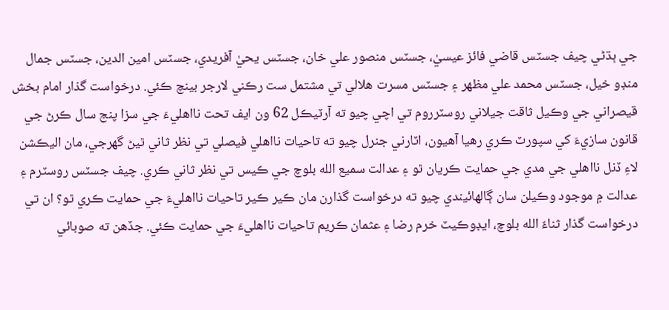جي ٻڌڻي چيف جسٽس قاضي فائز عيسيٰ، جسٽس منصور علي خان، جسٽس يحيٰ آفريدي، جسٽس امين الدين، جسٽس جمال منڊو خيل، جسٽس محمد علي مظھر ۽ جسٽس مسرت ھلالي تي مشتمل ست رڪني لارجر بينچ ڪئي. درخواست گذار امام بخش قيصراني جي وڪيل ثاقت جيلاني روسٽرروم تي اچي چيو ته آرٽيڪل 62 ون ايف تحت نااھليءَ جي سزا پنج سال ڪرڻ جي قانون سازيءَ کي سپورٽ ڪري رھيا آھيون، اٽارني جنرل چيو ته تاحيات نااھلي فيصلي تي نظر ثاني ٿيڻ گھرجي، مان اليڪشن لاءِ ڏنل نااھلي جي مدي جي حمايت ڪريان ٿو ۽ عدالت سميع الله بلوچ جي ڪيس تي نظر ثاني ڪري. چيف جسٽس روسٽرم ۽ عدالت ۾ موجود وڪيلن سان ڳالهائيندي چيو ته درخواست گذارن مان ڪير ڪير تاحيات نااھليءَ جي حمايت ڪري ٿو؟ ان تي درخواست گذار ثناءٌ الله بلوچ، ايڊوڪيٽ خرم رضا ۽ عثمان ڪريم تاحيات نااھليءَ جي حمايت ڪئي. جڏھن ته صوبائي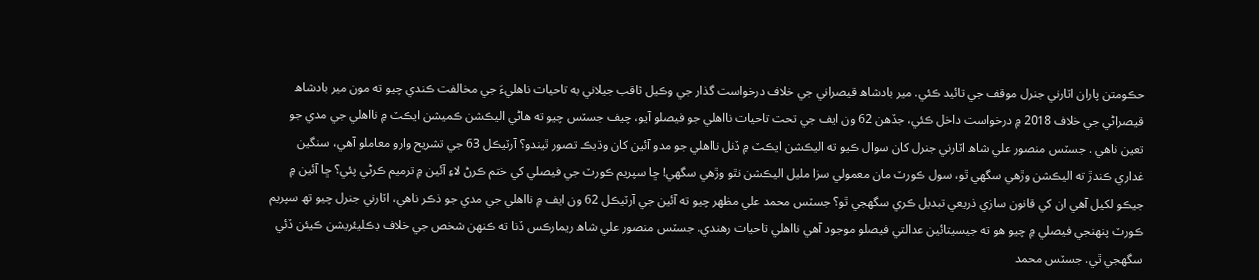حڪومتن پاران اٽارني جنرل موقف جي تائيد ڪئي. مير بادشاھ قيصراني جي خلاف درخواست گذار جي وڪيل ثاقب جيلاني به تاحيات ناھليءَ جي مخالفت ڪندي چيو ته مون مير بادشاھ قيصراڻي جي خلاف 2018 ۾ درخواست داخل ڪئي، جڏھن 62 ون ايف جي تحت تاحيات نااھلي جو فيصلو آيو، چيف جسٽس چيو ته ھاڻي اليڪشن ڪميشن ايڪٽ ۾ نااھلي جي مدي جو تعين ناھي . جسٽس منصور علي شاھ اٽارني جنرل کان سوال ڪيو ته اليڪشن ايڪٽ ۾ ڏنل نااھلي جو مدو آئين کان وڌيڪ تصور ٿيندو؟ آرٽيڪل 63 جي تشريح وارو معاملو آھي، سنگين غداري ڪندڙ ته اليڪشن وڙھي سگھي ٿو، سول ڪورٽ مان معمولي سزا مليل اليڪشن نٿو وڙھي سگھي! ڇا سپريم ڪورٽ جي فيصلي کي ختم ڪرڻ لاءِ آئين ۾ ترميم ڪرڻي پئي؟ ڇا آئين ۾ جيڪو لکيل آھي ان کي قانون سازي ذريعي تبديل ڪري سگھجي ٿو؟ جسٽس محمد علي مظھر چيو ته آئين جي آرٽيڪل 62 ون ايف ۾ نااھلي جي مدي جو ذڪر ناھي، اٽارني جنرل چيو تھ سپريم ڪورٽ پنھنجي فيصلي ۾ چيو ھو ته جيسيتائين عدالتي فيصلو موجود آھي نااھلي تاحيات رھندي. جسٽس منصور علي شاھ ريمارڪس ڏنا ته ڪنھن شخص جي خلاف ڊڪليئريشن ڪيئن ڏئي سگھجي ٿي. جسٽس محمد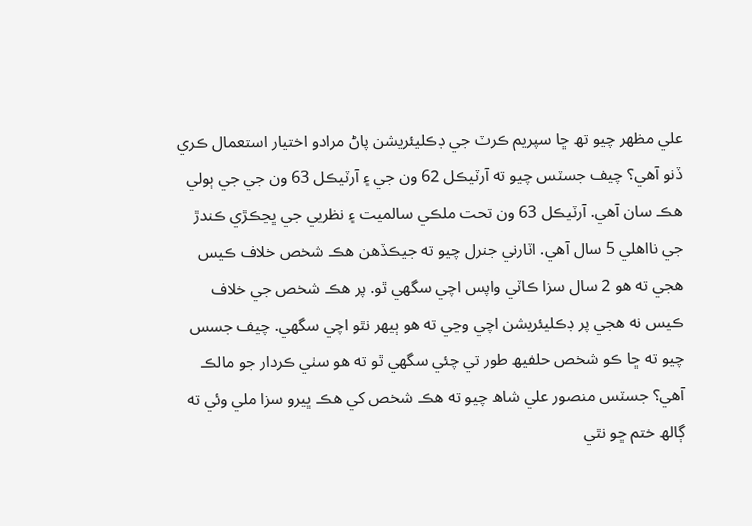علي مظھر چيو تھ ڇا سپريم ڪرٽ جي ڊڪليئريشن پاڻ مرادو اختيار استعمال ڪري ڏنو آھي؟ چيف جسٽس چيو ته آرٽيڪل 62 ون جي ۽ آرٽيڪل 63 ون جي جي ٻولي ھڪ سان آھي. آرٽيڪل 63 ون تحت ملڪي سالميت ۽ نظريي جي ڀڃڪڙي ڪندڙ جي نااھلي 5 سال آھي. اٽارني جنرل چيو ته جيڪڏھن ھڪ شخص خلاف ڪيس ھجي ته ھو 2 سال سزا ڪاٽي واپس اچي سگھي ٿو. پر ھڪ شخص جي خلاف ڪيس نه ھجي پر ڊڪليئريشن اچي وڃي ته ھو ٻيھر نٿو اچي سگھي. چيف جسس چيو ته ڇا ڪو شخص حلفيھ طور تي چئي سگھي ٿو ته ھو سٺي ڪردار جو مالڪ آھي؟ جسٽس منصور علي شاھ چيو ته ھڪ شخص کي ھڪ ڀيرو سزا ملي وئي ته ڳالھ ختم ڇو نٿي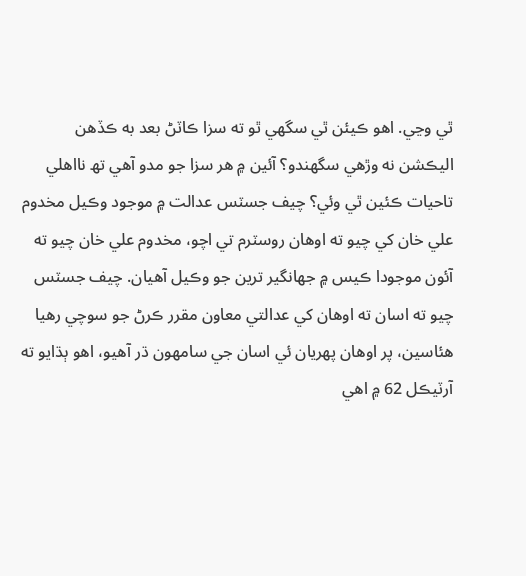ٿي وڃي. اھو ڪيئن ٿي سگھي ٿو ته سزا ڪاٽڻ بعد به ڪڏھن اليڪشن نه وڙھي سگھندو؟ آئين ۾ ھر سزا جو مدو آھي تھ نااھلي تاحيات ڪئين ٿي وئي؟ چيف جسٽس عدالت ۾ موجود وڪيل مخدوم علي خان کي چيو ته اوھان روسٽرم تي اچو، مخدوم علي خان چيو ته آئون موجودا ڪيس ۾ جھانگير ترين جو وڪيل آھيان. چيف جسٽس چيو ته اسان ته اوھان کي عدالتي معاون مقرر ڪرڻ جو سوچي رھيا ھئاسين، پر اوھان پھريان ئي اسان جي سامھون ڌر آھيو، اھو ٻڌايو ته آرٽيڪل 62 ۾ اھي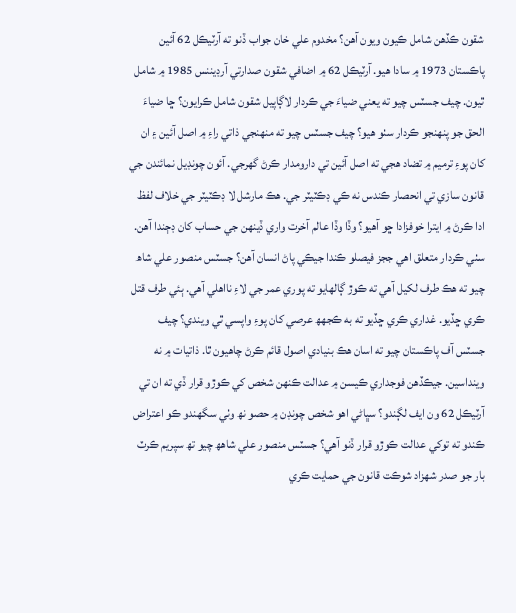شقون ڪڏھن شامل ڪيون ويون آھن؟ مخدوم علي خان جواب ڏنو ته آرٽيڪل 62 آئين پاڪستان 1973 ۾ سادا ھيو. آرٽيڪل 62 ۾ اضافي شقون صدارتي آرڊيننس 1985 ۾ شامل ٿيون. چيف جسٽس چيو ته يعني ضياءَ جي ڪردار لاڳاپيل شقون شامل ڪرايون؟ ڇا ضياءَ الحق جو پنھنجو ڪردار سٺو ھيو؟ چيف جسٽس چيو ته منھنجي ذاتي راءِ ۾ اصل آئين ۽ ان کان پوءِ ترميم ۾ تضاد ھجي ته اصل آئين تي دارومدار ڪرڻ گھرجي. آئون چونڊيل نمائندن جي قانون سازي تي انحصار ڪندس نه ڪي ڊڪٽيٽر جي. ھڪ مارشل لا ڊڪٽيٽر جي خلاف لفظ ادا ڪرڻ ۾ ايترا خوفزادا ڇو آھيو؟ وڏا وڏا عالم آخرت واري ڏينھن جي حساب کان ڊڄندا آھن. سٺي ڪردار متعلق اھي ججز فيصلو ڪندا جيڪي پاڻ انسان آھن؟ جسٽس منصور علي شاھ چيو ته ھڪ طرف لکيل آھي ته ڪوڙ ڳالھايو ته پوري عمر جي لاءِ نااھلي آھي. ٻئي طرف قتل ڪري ڇڏيو. غداري ڪري ڇڏيو ته به ڪجھھ عرصي کان پوءِ واپسي ٿي ويندي؟ چيف جسٽس آف پاڪستان چيو ته اسان ھڪ بنيادي اصول قائم ڪرڻ چاھيون ٿا. ذاتيات ۾ نه وينداسين. جيڪڏھن فوجداري ڪيسن ۾ عدالت ڪنھن شخص کي ڪوڙو قرار ڏي ته ان تي آرٽيڪل 62 ون ايف لڳندو؟ سڀاڻي اھو شخص چونڊن ۾ حصو نھ وٺي سگھندو ڪو اعتراض ڪندو ته توکي عدالت ڪوڙو قرار ڏنو آھي؟ جسٽس منصور علي شاھھ چيو تھ سپريم ڪرٽ بار جو صدر شھزاد شوڪت قانون جي حمايت ڪري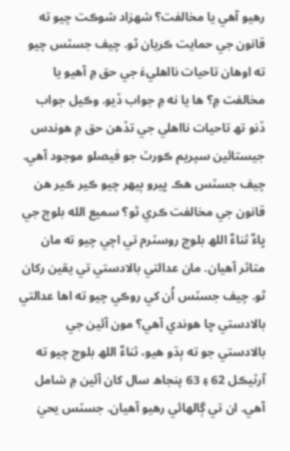رھيو آھي يا مخالفت؟ شھزاد شوڪت چيو ته قانون جي حمايت ڪريان ٿو. چيف جسٽس چيو ته اوھان تاحيات نااھليءَ جي حق ۾ آھيو يا مخالفت ۾؟ ها يا نه ۾ جواب ڏيو. وڪيل جواب ڏنو تھ تاحيات نااھلي جي تڏھن حق ۾ ھوندس جيستائين سپريم ڪورٽ جو فيصلو موجود آھي. چيف جسٽس ھڪ ڀيرو ٻيھر چيو ڪير ڪير ھن قانون جي مخالفت ڪري ٿو؟ سميع الله بلوچ جي ڀاءٌ ثناءٌ اللھ بلوچ روسٽرم تي اچي چيو ته مان متاثر آھيان. مان عدالتي بالادستي تي يقين رکان ٿو. چيف جسٽس اُن کي روڪي چيو ته اھا عدالتي بالادستي ڇا ھوندي آھي؟ مون آئين جي بالادستي جو ته ٻڌو ھيو، ثناءٌ اللھ بلوچ چيو ته آرٽيڪل 62 ۽ 63 پنجاھ سال کان آئين ۾ شامل آھي. ان تي ڳالھائي رھيو آھيان. جسٽس يحيٰ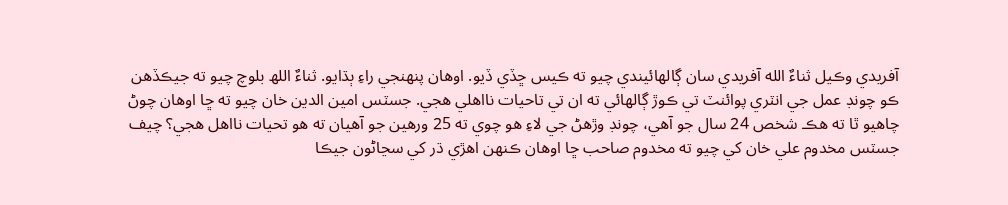آفريدي وڪيل ثناءٌ الله آفريدي سان ڳالھائيندي چيو ته ڪيس ڇڏي ڏيو. اوھان پنھنجي راءِ ٻڌايو. ثناءٌ اللھ بلوچ چيو ته جيڪڏھن ڪو چونڊ عمل جي انٽري پوائنٽ تي ڪوڙ ڳالھائي ته ان تي تاحيات نااھلي ھجي. جسٽس امين الدين خان چيو ته ڇا اوھان چوڻ چاھيو ٿا ته ھڪ شخص 24 سال جو آھي، چونڊ وڙھڻ جي لاءِ ھو چوي ته 25 ورھين جو آھيان ته ھو تحيات نااھل ھجي؟ چيف جسٽس مخدوم علي خان کي چيو ته مخدوم صاحب ڇا اوھان ڪنھن اھڙي ڌر کي سڃاڻون جيڪا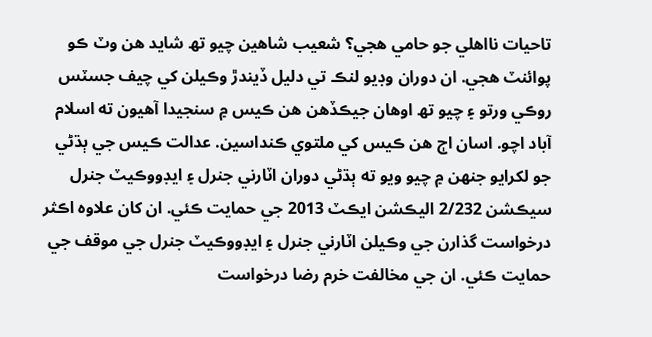تاحيات نااھلي جو حامي ھجي؟ شعيب شاھين چيو تھ شايد ھن وٽ ڪو پوائنٽ ھجي. ان دوران وڊيو لنڪ تي دليل ڏيندڙ وڪيلن کي چيف جسٽس روڪي ورتو ۽ چيو تھ اوھان جيڪڏھن ھن ڪيس ۾ سنجيدا آھيون ته اسلام آباد اچو. اسان اڄ ھن ڪيس کي ملتوي ڪنداسين. عدالت ڪيس جي ٻڌڻي جو لکرايو جنھن ۾ چيو ويو ته ٻڌڻي دوران اٽارني جنرل ۽ ايڊووڪيٽ جنرل سيڪشن 2/232 اليڪشن ايڪٽ 2013 جي حمايت ڪئي. ان کان علاوه اڪثر درخواست گذارن جي وڪيلن اٽارني جنرل ۽ ايڊووڪيٽ جنرل جي موقف جي حمايت ڪئي. ان جي مخالفت خرم رضا درخواست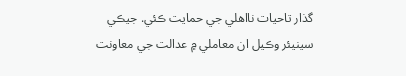گذار تاحيات نااھلي جي حمايت ڪئي. جيڪي سينيئر وڪيل ان معاملي ۾ عدالت جي معاونت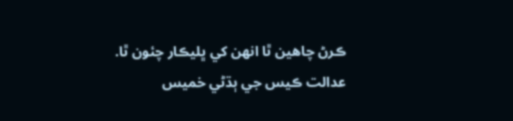ڪرڻ چاھين ٿا انھن کي ڀليڪار چئون ٿا. عدالت ڪيس جي ٻڌڻي خميس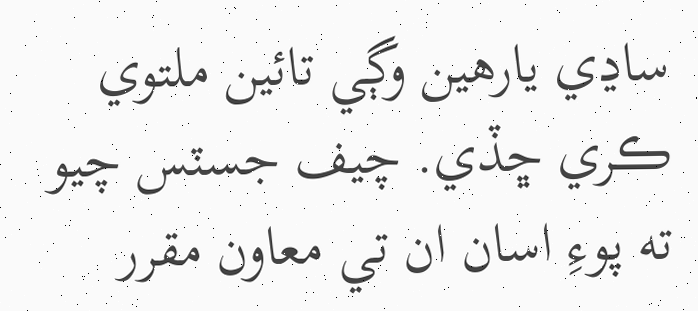ساڍي يارھين وڳي تائين ملتوي ڪري ڇڏي. چيف جسٽس چيو ته پوءِ اسان ان تي معاون مقرر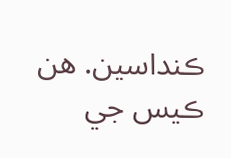ڪنداسين. ھن ڪيس جي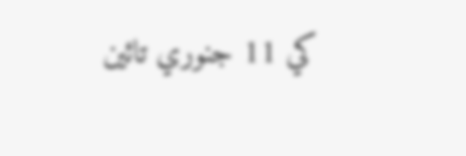کي 11 جنوري تائين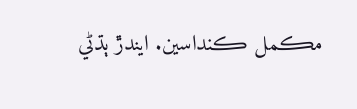مڪمل ڪنداسين. ايندڙ ٻڌڻي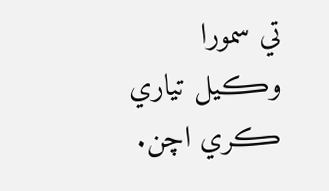تي سمورا وڪيل تياري ڪري اچن.